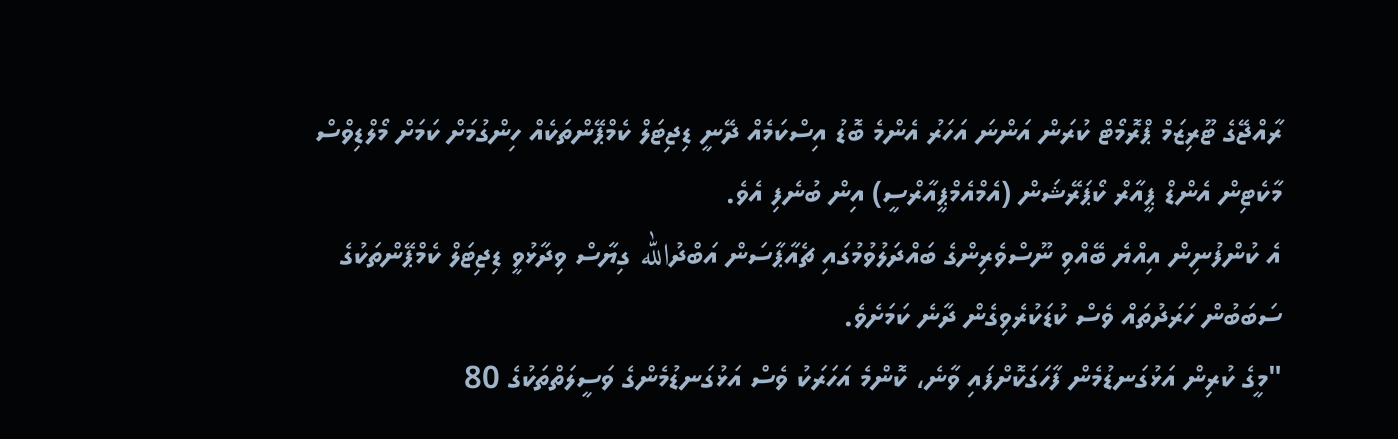ރާއްޖޭގެ ޓޫރިޒަމް ޕްރޮމޯޓް ކުރަން އަންނަ އަހަރު އެންމެ ބޮޑު އިސްކަމެއް ދޭނީ ޑިޖިޓަލް ކެމްޕޭންތަކެއް ހިންގުމަށް ކަމަށް މޯލްޑިވްސް މާކެޓިން އެންޑް ޕީއާރް ކޯޕަރޭޝަން (އެމްއެމްޕީއާރްސީ) އިން ބުނެފި އެވެ.
އެ ކުންފުނިން އިއްޔެ ބޭއްވި ނޫސްވެރިންގެ ބައްދަލުވުމުގައި ޗެއާޕާސަން އަބްދުالله ގިޔާސް ވިދާޅުވީ ޑިޖިޓަލް ކެމްޕޭންތަކުގެ ސަބަބުން ހަރަދުތައް ވެސް ކުޑަކުރެވިގެން ދާނެ ކަމަށެވެ.
"މީގެ ކުރިން އަޅުގަނޑުމެން ފާހަގަކޮށްފައި ވާނެ، ކޮންމެ އަހަރަކު ވެސް އަޅުގަނޑުމެންގެ ވަސީލަތްތަކުގެ 80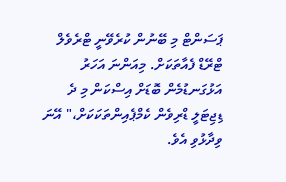ޕަސަންޓް މި ބޭނުން ކުރެވޭނީ ޓްރެވެލް ޓްރޭޑް ފެއާތަކަށް. މިއަންނަ އަހަރު އަޅުގަނޑުމެން ބޮޑަށް އިސްކަން މި ދެ ޑިޖިޓަލީ ޑްރިވެން ކެމްޕެއިންތަކަކަށް،" އޭނަ ވިދާޅުވި އެވެ.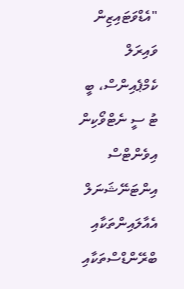"އެޑްވަޓައިޒިން ވައިރަލް ކެމްޕެއިންސް، ބީ ޓު ސީ ނެޓްވޯކިން އިވެންޓްސް އިންޓަނޭޝަނަލް އެއާލައިންތަކާއި ބްރޭންޑްސްތަކާއި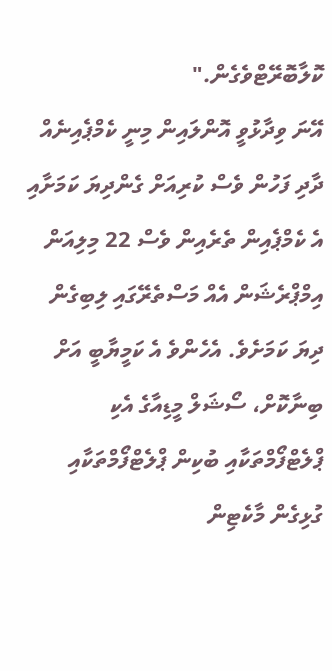ކޮލާބޮރޭޓްވެގެން."
އޭނަ ވިދާޅުވީ އޮންލައިން މިނީ ކެމްޕެއިނެއް ދާދި ފަހުން ވެސް ކުރިއަށް ގެންދިޔަ ކަމަށާއި އެ ކެމްޕެއިން ތެރެއިން ވެސް 22 މިލިއަން އިމްޕްރެޝަން އެއް މަސްތެރޭގައި ލިބިގެން ދިޔަ ކަމަށެވެ. އެހެންވެ އެ ކަމީޔާބީ އަށް ބިނާކޮށް، ސޯޝަލް މީޑިއާގެ އެކި ޕްލެޓްފޯމްތަކާއި ބުކިން ޕްލެޓްފޯމްތަކާއި ގުޅިގެން މާކެޓިން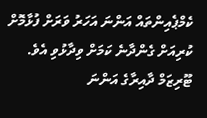ކެމްޕެއިންތައް އަންނަ އަހަރު ވަރަށް ފުޅާމޮށް ކުރިއަށް ގެންދާނެ ކަމަށް ވިދާޅުވި އެވެ.
ޓޫރިޒަމް ދާއިރާގެ އަންނަ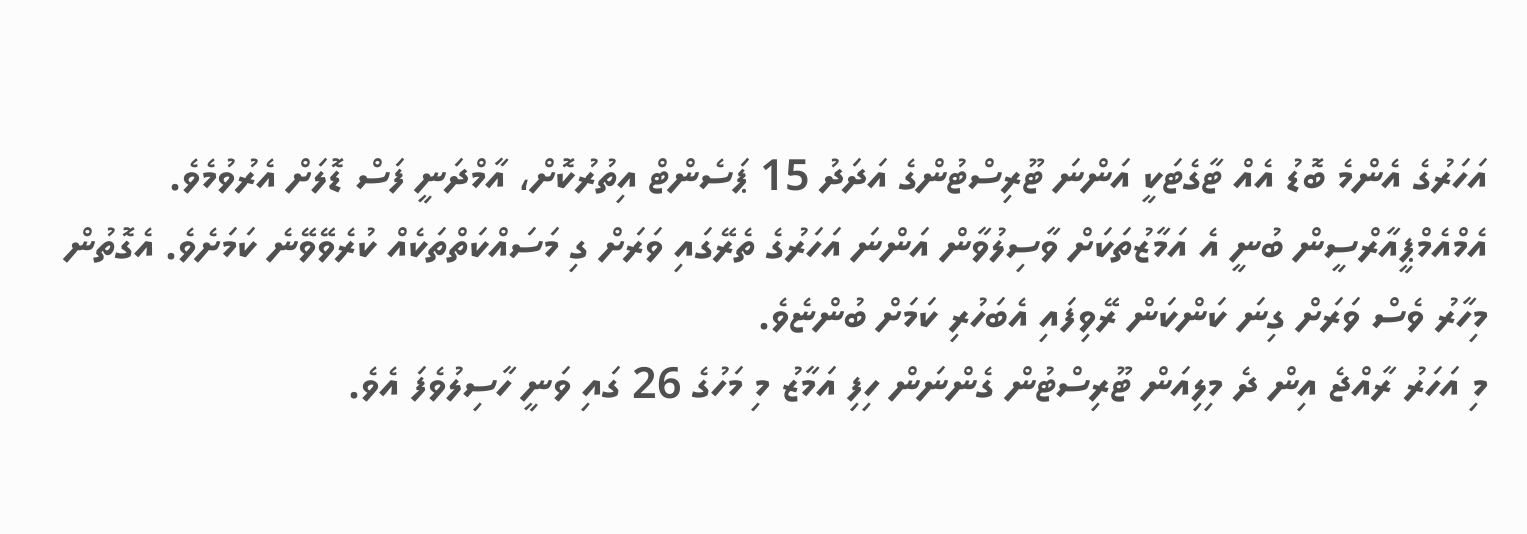އަހަރުގެ އެންމެ ބޮޑު އެއް ޓާގެޓަކީ އަންނަ ޓޫރިސްޓުންގެ އަދަދު 15 ޕަސެންޓް އިތުރުކޮށް، އާމްދަނީ ފަސް ޑޮލަށް އެރުވުމެވެ.
އެމްއެމްޕީއާރްސީން ބުނީ އެ އަމާޒުތަކަށް ވާސިލުވާން އަންނަ އަހަރުގެ ތެރޭގައި ވަރަށް ގި މަސައްކަތްތަކެއް ކުރެވޭވޭނެ ކަމަށެވެ. އެގޮތުން މިހާރު ވެސް ވަރަށް ގިނަ ކަންކަން ރޭވިފައި އެބަހުރި ކަމަށް ބުންޏެވެ.
މި އަހަރު ރާއްޖެ އިން ދެ މިލިއަން ޓޫރިސްޓުން ގެންނަން ހިފި އަމާޒު މި މަހުގެ 26 ގައި ވަނީ ހާސިލުވެފަ އެވެ.